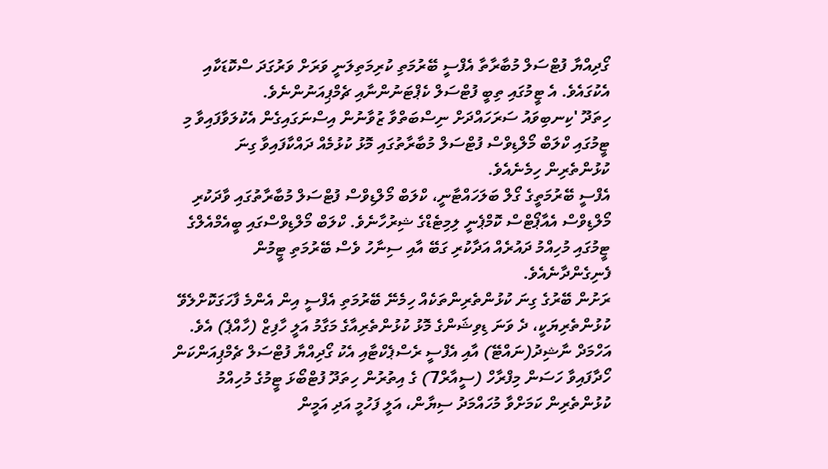ގޯދިއްޔާ ފުޓްސަލް މުބާރާތާ އެފްސީ ބޭރުމަތި ކުރިމަތިލަނީ ވަރަށް ވަރުގަދަ ސްކޮޑަކާއި އެކުގައެވެ. އެ ޓީމުގައި ތިބީ ފުޓްސަލް ކެޕްޓަނުންނާއި ޗެމްޕިއަނުންނެވެ.
ހިތަދޫ 'ކިނބިވައު ސަރަހައްދަށް ނިސްބަތްވާ ޒުވާނުން އިސްނަގައިގެން އެކުލަވާފައިވާ މި ޓީމުގައި ކްލަބް މޯލްޑިވްސް ފުޓްސަލް މުބާރާތުގައި މޮޅު ކުޅުމެއް ދައްކާފައިވާ ގިނަ ކުޅުންތެރިން ހިމެނެއެވެ.
އެފްސީ ބޭރުމަތީގެ ގޯލް ބަލަހައްޓާނީ، ކްލަބް މޯލްޑިވްސް ފުޓްސަލް މުބާރާތުގައި ވާދަކުރި މޯލްޑިވްސް އެއާޕޯޓްސް ކޮމްޕެނީ ލިމިޓެޑްގެ ޝިރުހާނެވެ. ކްލަބް މޯލްޑިވްސްގައި ބީއެމްއެލްގެ ޓީމުގައި މުހިއްމު ދައުރެއް އަދާކުރި ގަބޭ އާއި ސިނާހު ވެސް ބޭރުމަތި ޓީމުން ފެނިގެންދާނެއެވެ.
ރަށުން ބޭރުގެ ގިނަ ކުޅުންތެރިންތަކެއް ހިމެނޭ ބޭރުމަތި އެފްސީ އިން އެންމެ ފާހަގަކޮށްލެވޭ ކުޅުންތެރިޔަކީ، ދެ ވަނަ ޑިވިޝަންގެ މޮޅު ކުޅުންތެރިއާގެ މަގާމު އަލީ ހާފިޒް (ހާއްޕެ) އެވެ.
އަހްމަދް ނާޝިދު(ނައްޓޭ) އާއި އެފްސީ ރެސްޕެކްޓާއި އެކު ގޯދިއްޔާ ފުޓްސަލް ޗެމްޕިއަންކަން ހޯދާފައިވާ ހަސަން މިފްރާހް (ސީއާރް7) ގެ އިތުރުން ހިތަދޫ ފުޓްބޯޅަ ޓީމުގެ މުހިއްމު ކުޅުންތެރިން ކަމަށްވާ މުހައްމަދު ސިޔާން، އަލީ ފަހުމީ އަދި އަމީން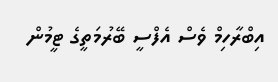އިބްރާހިމް ވެސް އެފްސީ ބޭރުމަތީގެ ޓީމުން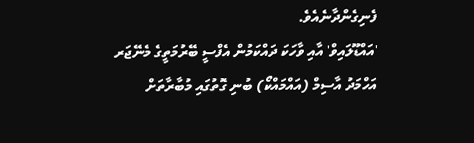ފެނިގެންދާނެއެވެ.
'އައްޑޫލައިވް' އާއި ވާހަކަ ދައްކަމުން އެފްސީ ބޭރުމަތީގެ މެނޭޖަރ އަހްމަދު އާސިމް (އައްމައްކޯ) ބުނި ގޮތުގައި މުބާރާތަށް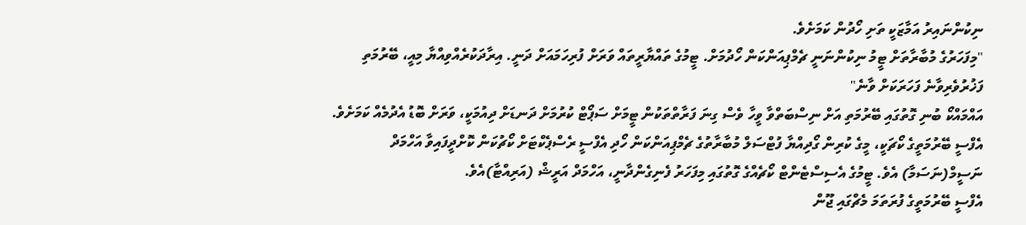ނިކުންނައިރު އަމާޒަކީ ތަށި ހޯދުން ކަމަށެވެ.
"މިފަހަރުގެ މުބާރާތަށް ޓީމު ނިކުންނަނީ ޗެމްޕިއަންކަން ހޯދުމަށް. ޓީމުގެ ތައްޔާރީތައް ވަރަށް ފުރިހަމައަށް ދަނީ. އިރާދަކުރެއްވިއްޔާ މިއީ، ބޭރުމަތި ފަޚުރުވެރިވާނެ ފަހަރަކަށް ވާނެ"
އައްމައްކޯ ބުނި ގޮތުގައި ބޭރުމަތި އަށް ނިސްބަތްވާ ވީހާ ވެސް ގިނަ ފަރާތްތަކުން ޓީމަށް ސަޕޯޓް ކުރުމަށް ދަނޑަށް ދިއުމަކީ، ވަރަށް ބޮޑު އެދުމެއް ކަމަށެވެ.
އެފްސީ ބޭރުމަތީގެ ކޯޗަކީ، މީގެ ކުރިން ގޯދިއްޔާ ފުޓްސަލް މުބާރާތުގެ ޗެމްޕިއަންކަން ހޯދި އެފްސީ ރެސްޕެކްޓަށް ކޯޗުކަން ކޮށްދީފައިވާ އަހްމަދް ނަސީމް(ނަސަމާ) އެވެ. ޓީމުގެ އެސިސްޓެންޓް ކޯޗެއްގެ ގޮތުގައި މިފަހަރު ފެނިގެންދާނީ، އަހްމަދް އަރީޝް (އަރިއްޓާ)އެވެ.
އެފްސީ ބޭރުމަތީގެ ފުރަތަމަ މެޗްގައި ޖޫން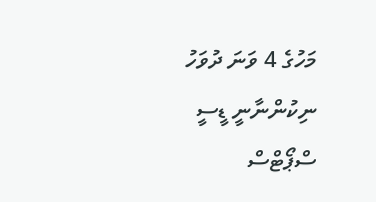މަހުގެ 4 ވަނަ ދުވަހު ނިކުންނާނީ ޑީސީ ސްޕޯޓްސް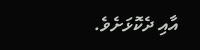އާއި ދެކޮޅަށެވެ.